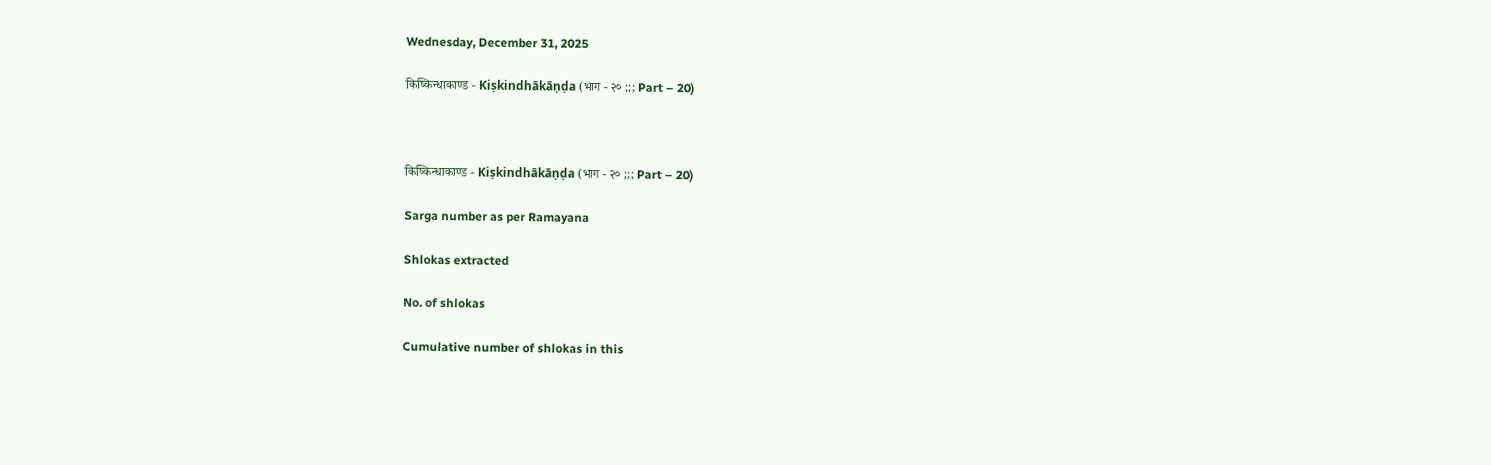Wednesday, December 31, 2025

किष्किन्धाकाण्ड - Kiṣkindhākāṇḍa (भाग - २० ;;; Part – 20)



किष्किन्धाकाण्ड - Kiṣkindhākāṇḍa (भाग - २० ;;; Part – 20)

Sarga number as per Ramayana

Shlokas extracted

No. of shlokas

Cumulative number of shlokas in this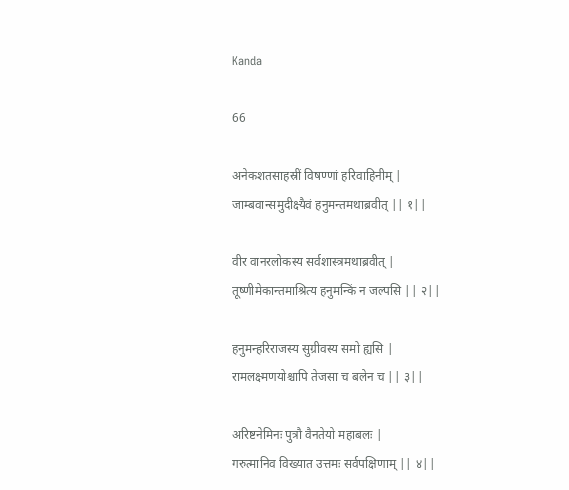Kanda

66

अनेकशतसाहस्रीं विषण्णां हरिवाहिनीम् |
जाम्बवान्समुदीक्ष्यैवं हनुमन्तमथाब्रवीत् || १||

वीर वानरलोकस्य सर्वशास्त्रमथाब्रवीत् |
तूष्णीमेकान्तमाश्रित्य हनुमन्किं न जल्पसि || २||

हनुमन्हरिराजस्य सुग्रीवस्य समो ह्यसि |
रामलक्ष्मणयोश्चापि तेजसा च बलेन च || ३||

अरिष्टनेमिनः पुत्रौ वैनतेयो महाबलः |
गरुत्मानिव विख्यात उत्तमः सर्वपक्षिणाम् || ४||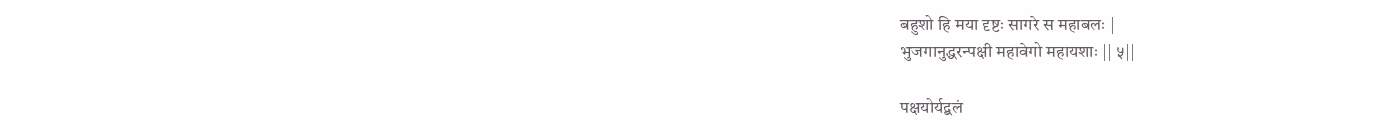बहुशो हि मया दृष्टः सागरे स महाबलः |
भुजगानुद्धरन्पक्षी महावेगो महायशाः || ५||

पक्षयोर्यद्बलं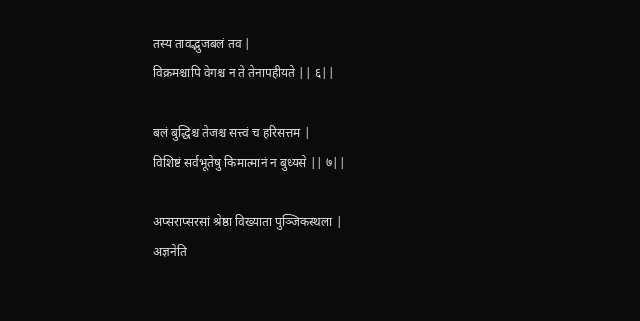तस्य तावद्भुजबलं तव |
विक्रमश्चापि वेगश्च न ते तेनापहीयते || ६||

बलं बुद्धिश्च तेजश्च सत्त्वं च हरिसत्तम |
विशिष्टं सर्वभूतेषु किमात्मानं न बुध्यसे || ७||

अप्सराप्सरसां श्रेष्ठा विख्याता पुञ्जिकस्थला |
अज्ञनेति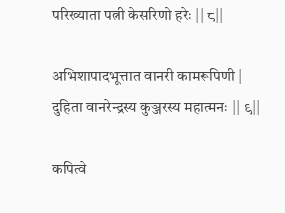परिख्याता पत्नी केसरिणो हरेः || ८||

अभिशापादभूत्तात वानरी कामरूपिणी |
दुहिता वानरेन्द्रस्य कुञ्जरस्य महात्मनः || ९||

कपित्वे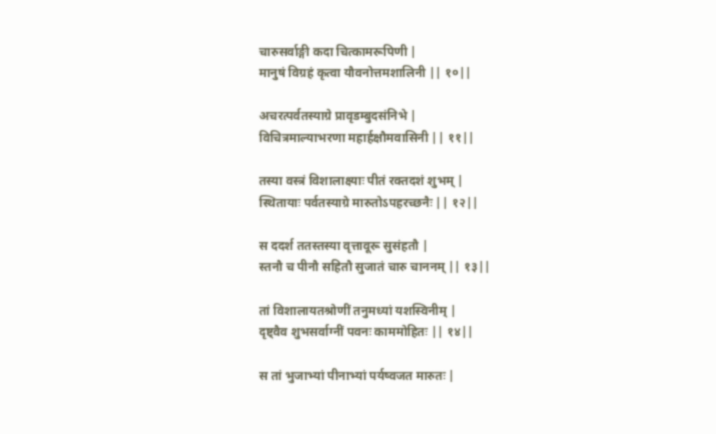चारुसर्वाङ्गी कदा चित्कामरूपिणी |
मानुषं विग्रहं कृत्वा यौवनोत्तमशालिनी || १०||

अचरत्पर्वतस्याग्रे प्रावृडम्बुदसंनिभे |
विचित्रमाल्याभरणा महार्हक्षौमवासिनी || ११||

तस्या वस्त्रं विशालाक्ष्याः पीतं रक्तदशं शुभम् |
स्थितायाः पर्वतस्याग्रे मारुतोऽपहरच्छनैः || १२||

स ददर्श ततस्तस्या वृत्तावूरू सुसंहतौ |
स्तनौ च पीनौ सहितौ सुजातं चारु चाननम् || १३||

तां विशालायतश्रोणीं तनुमध्यां यशस्विनीम् |
दृष्ट्वैव शुभसर्वाग्नीं पवनः काममोहितः || १४||

स तां भुजाभ्यां पीनाभ्यां पर्यष्वजत मारुतः |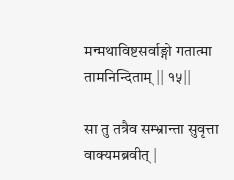मन्मथाविष्टसर्वाङ्गो गतात्मा तामनिन्दिताम् || १५||

सा तु तत्रैव सम्भ्रान्ता सुवृत्ता वाक्यमब्रवीत् |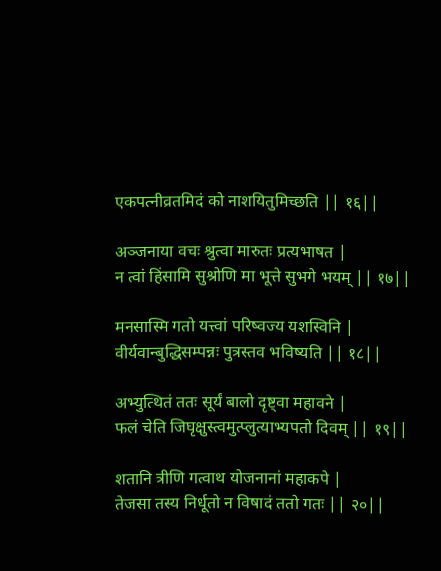एकपत्नीव्रतमिदं को नाशयितुमिच्छति || १६||

अञ्जनाया वचः श्रुत्वा मारुतः प्रत्यभाषत |
न त्वां हिंसामि सुश्रोणि मा भूत्ते सुभगे भयम् || १७||

मनसास्मि गतो यत्त्वां परिष्वज्य यशस्विनि |
वीर्यवान्बुद्धिसम्पन्नः पुत्रस्तव भविष्यति || १८||

अभ्युत्थितं ततः सूर्यं बालो दृष्ट्वा महावने |
फलं चेति जिघृक्षुस्त्वमुत्प्लुत्याभ्यपतो दिवम् || १९||

शतानि त्रीणि गत्वाथ योजनानां महाकपे |
तेजसा तस्य निर्धूतो न विषादं ततो गतः || २०||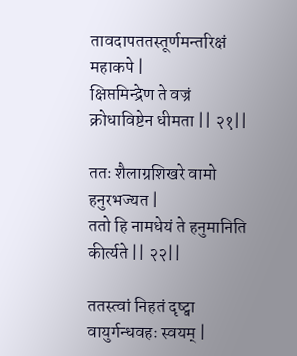तावदापततस्तूर्णमन्तरिक्षं महाकपे |
क्षिप्तमिन्द्रेण ते वज्रं क्रोधाविष्टेन धीमता || २१||

ततः शैलाग्रशिखरे वामो हनुरभज्यत |
ततो हि नामधेयं ते हनुमानिति कीर्त्यते || २२||

ततस्त्वां निहतं दृष्ट्वा वायुर्गन्धवहः स्वयम् |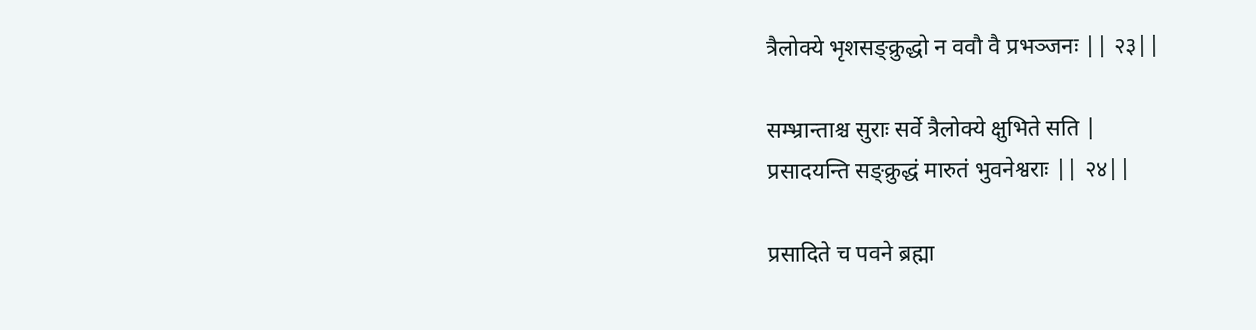त्रैलोक्ये भृशसङ्क्रुद्धो न ववौ वै प्रभञ्जनः || २३||

सम्भ्रान्ताश्च सुराः सर्वे त्रैलोक्ये क्षुभिते सति |
प्रसादयन्ति सङ्क्रुद्धं मारुतं भुवनेश्वराः || २४||

प्रसादिते च पवने ब्रह्मा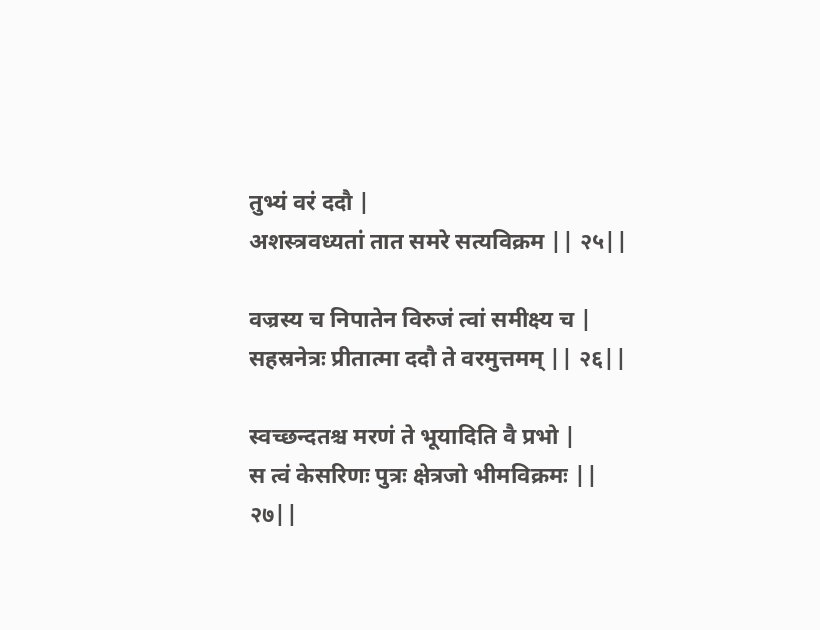तुभ्यं वरं ददौ |
अशस्त्रवध्यतां तात समरे सत्यविक्रम || २५||

वज्रस्य च निपातेन विरुजं त्वां समीक्ष्य च |
सहस्रनेत्रः प्रीतात्मा ददौ ते वरमुत्तमम् || २६||

स्वच्छन्दतश्च मरणं ते भूयादिति वै प्रभो |
स त्वं केसरिणः पुत्रः क्षेत्रजो भीमविक्रमः || २७||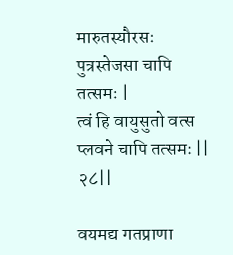मारुतस्यौरसः पुत्रस्तेजसा चापि तत्समः |
त्वं हि वायुसुतो वत्स प्लवने चापि तत्समः || २८||

वयमद्य गतप्राणा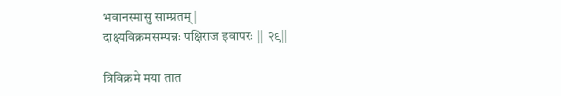भवानस्मासु साम्प्रतम् |
दाक्ष्यविक्रमसम्पन्नः पक्षिराज इवापरः || २९||

त्रिविक्रमे मया तात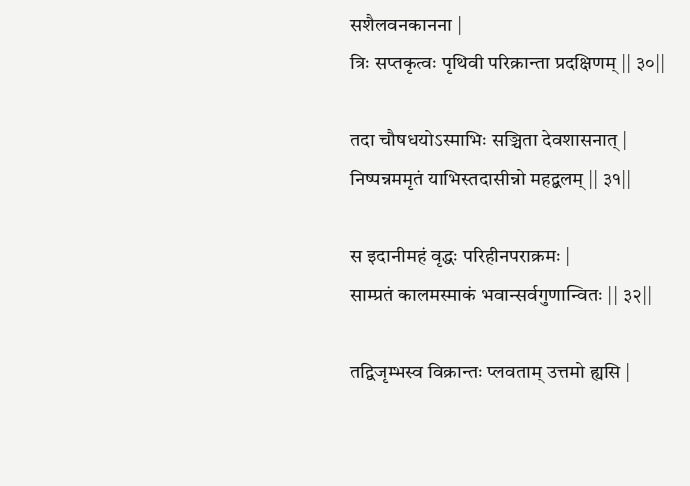सशैलवनकानना |
त्रिः सप्तकृत्वः पृथिवी परिक्रान्ता प्रदक्षिणम् || ३०||

तदा चौषधयोऽस्माभिः सञ्चिता देवशासनात् |
निष्पन्नममृतं याभिस्तदासीन्नो महद्बलम् || ३१||

स इदानीमहं वृद्धः परिहीनपराक्रमः |
साम्प्रतं कालमस्माकं भवान्सर्वगुणान्वितः || ३२||

तद्विजृम्भस्व विक्रान्तः प्लवताम् उत्तमो ह्यसि |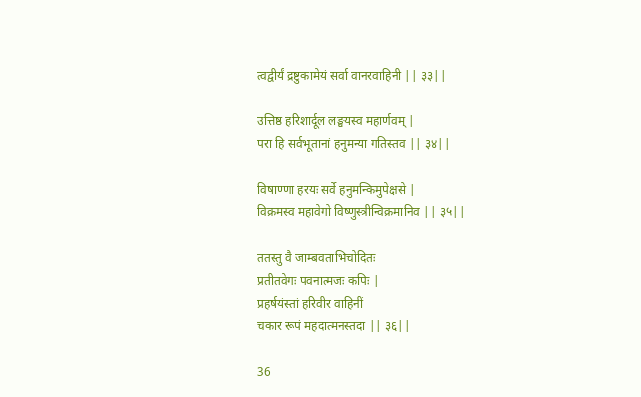त्वद्वीर्यं द्रष्टुकामेयं सर्वा वानरवाहिनी || ३३||

उत्तिष्ठ हरिशार्दूल लङ्घयस्व महार्णवम् |
परा हि सर्वभूतानां हनुमन्या गतिस्तव || ३४||

विषाण्णा हरयः सर्वे हनुमन्किमुपेक्षसे |
विक्रमस्व महावेगो विष्णुस्त्रीन्विक्रमानिव || ३५||

ततस्तु वै जाम्बवताभिचोदितः
प्रतीतवेगः पवनात्मजः कपिः |
प्रहर्षयंस्तां हरिवीर वाहिनीं
चकार रूपं महदात्मनस्तदा || ३६||

36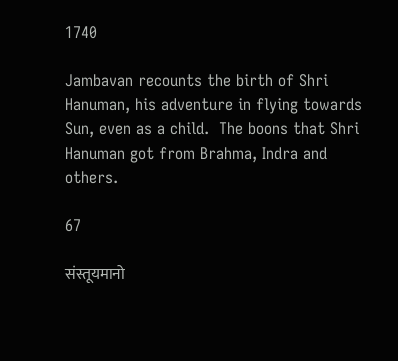1740

Jambavan recounts the birth of Shri Hanuman, his adventure in flying towards Sun, even as a child.  The boons that Shri Hanuman got from Brahma, Indra and others.

67

संस्तूयमानो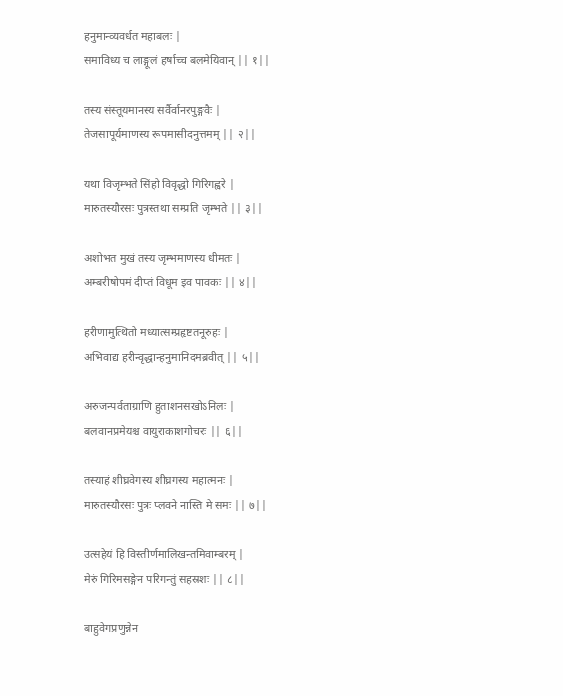हनुमान्व्यवर्धत महाबलः |
समाविध्य च लाङ्गूलं हर्षाच्च बलमेयिवान् || १||

तस्य संस्तूयमानस्य सर्वैर्वानरपुङ्गवैः |
तेजसापूर्यमाणस्य रूपमासीदनुत्तमम् || २||

यथा विजृम्भते सिंहो विवृद्धो गिरिगह्वरे |
मारुतस्यौरसः पुत्रस्तथा सम्प्रति जृम्भते || ३||

अशोभत मुखं तस्य जृम्भमाणस्य धीमतः |
अम्बरीषोपमं दीप्तं विधूम इव पावकः || ४||

हरीणामुत्थितो मध्यात्सम्प्रहृष्टतनूरुहः |
अभिवाद्य हरीन्वृद्धान्हनुमानिदमब्रवीत् || ५||

अरुजन्पर्वताग्राणि हुताशनसखोऽनिलः |
बलवानप्रमेयश्च वायुराकाशगोचरः || ६||

तस्याहं शीघ्रवेगस्य शीघ्रगस्य महात्मनः |
मारुतस्यौरसः पुत्रः प्लवने नास्ति मे समः || ७||

उत्सहेयं हि विस्तीर्णमालिखन्तमिवाम्बरम् |
मेरुं गिरिमसङ्गेन परिगन्तुं सहस्रशः || ८||

बाहुवेगप्रणुन्नेन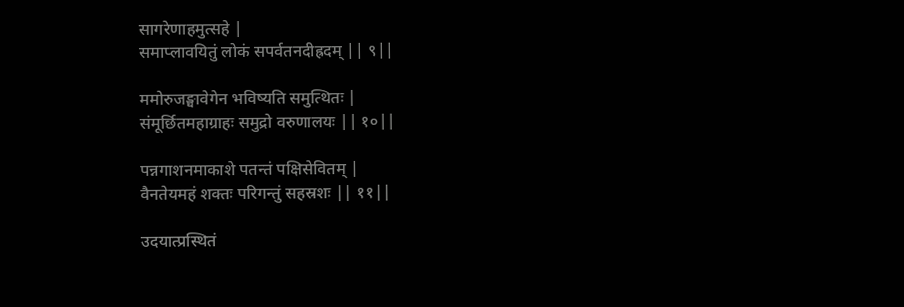सागरेणाहमुत्सहे |
समाप्लावयितुं लोकं सपर्वतनदीह्रदम् || ९||

ममोरुजङ्घावेगेन भविष्यति समुत्थितः |
संमूर्छितमहाग्राहः समुद्रो वरुणालयः || १०||

पन्नगाशनमाकाशे पतन्तं पक्षिसेवितम् |
वैनतेयमहं शक्तः परिगन्तुं सहस्रशः || ११||

उदयात्प्रस्थितं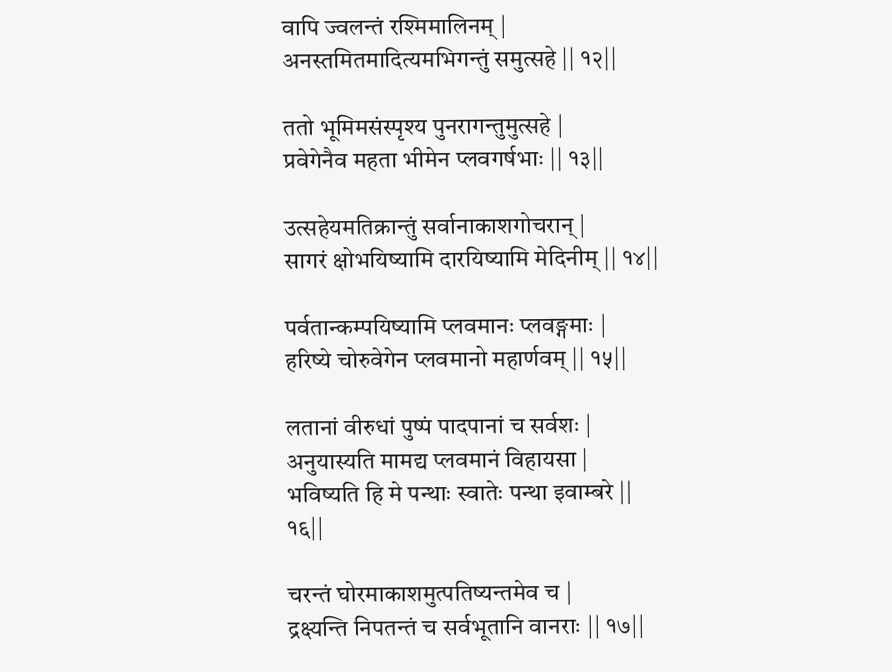वापि ज्वलन्तं रश्मिमालिनम् |
अनस्तमितमादित्यमभिगन्तुं समुत्सहे || १२||

ततो भूमिमसंस्पृश्य पुनरागन्तुमुत्सहे |
प्रवेगेनैव महता भीमेन प्लवगर्षभाः || १३||

उत्सहेयमतिक्रान्तुं सर्वानाकाशगोचरान् |
सागरं क्षोभयिष्यामि दारयिष्यामि मेदिनीम् || १४||

पर्वतान्कम्पयिष्यामि प्लवमानः प्लवङ्गमाः |
हरिष्ये चोरुवेगेन प्लवमानो महार्णवम् || १५||

लतानां वीरुधां पुष्पं पादपानां च सर्वशः |
अनुयास्यति मामद्य प्लवमानं विहायसा |
भविष्यति हि मे पन्थाः स्वातेः पन्था इवाम्बरे || १६||

चरन्तं घोरमाकाशमुत्पतिष्यन्तमेव च |
द्रक्ष्यन्ति निपतन्तं च सर्वभूतानि वानराः || १७||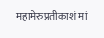महामेरुप्रतीकाशं मां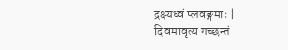द्रक्ष्यध्वं प्लवङ्गमाः |
दिवमावृत्य गच्छन्तं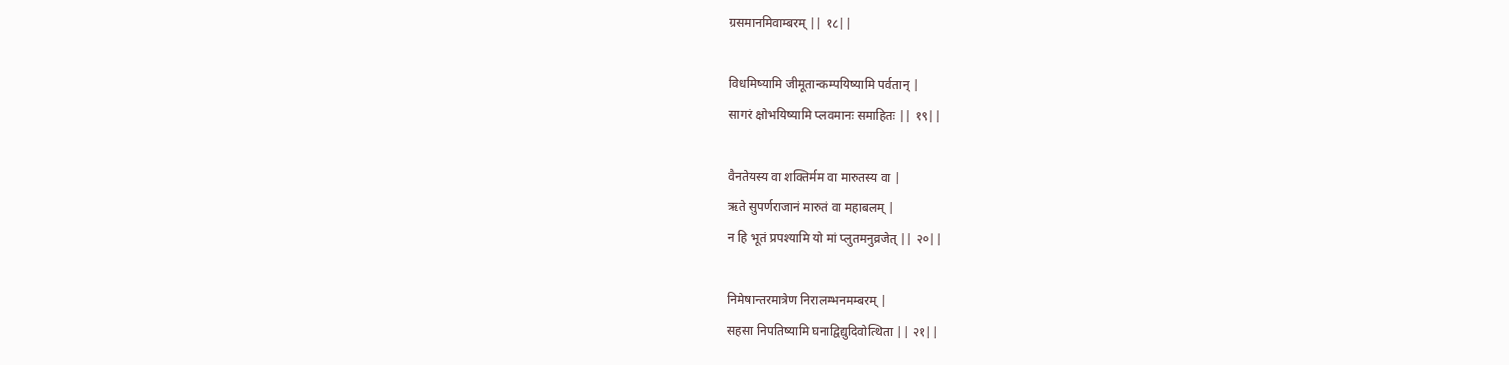ग्रसमानमिवाम्बरम् || १८||

विधमिष्यामि जीमूतान्कम्पयिष्यामि पर्वतान् |
सागरं क्षोभयिष्यामि प्लवमानः समाहितः || १९||

वैनतेयस्य वा शक्तिर्मम वा मारुतस्य वा |
ऋते सुपर्णराजानं मारुतं वा महाबलम् |
न हि भूतं प्रपश्यामि यो मां प्लुतमनुव्रजेत् || २०||

निमेषान्तरमात्रेण निरालम्भनमम्बरम् |
सहसा निपतिष्यामि घनाद्विद्युदिवोत्थिता || २१||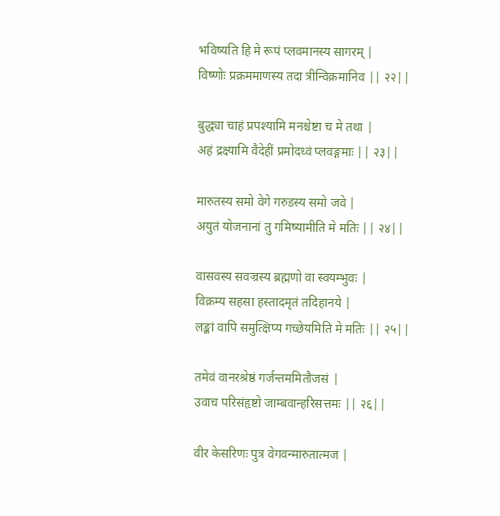भविष्यति हि मे रूपं प्लवमानस्य सागरम् |
विष्णोः प्रक्रममाणस्य तदा त्रीन्विक्रमानिव || २२||

बुद्ध्या चाहं प्रपश्यामि मनश्चेष्टा च मे तथा |
अहं द्रक्ष्यामि वैदेहीं प्रमोदध्वं प्लवङ्गमाः || २३||

मारुतस्य समो वेगे गरुडस्य समो जवे |
अयुतं योजनानां तु गमिष्यामीति मे मतिः || २४||

वासवस्य सवज्रस्य ब्रह्मणो वा स्वयम्भुवः |
विक्रम्य सहसा हस्तादमृतं तदिहानये |
लङ्कां वापि समुत्क्षिप्य गच्छेयमिति मे मतिः || २५||

तमेवं वानरश्रेष्ठं गर्जन्तममितौजसं |
उवाच परिसंहृष्टो जाम्बवान्हरिसत्तमः || २६||

वीर केसरिणः पुत्र वेगवन्मारुतात्मज |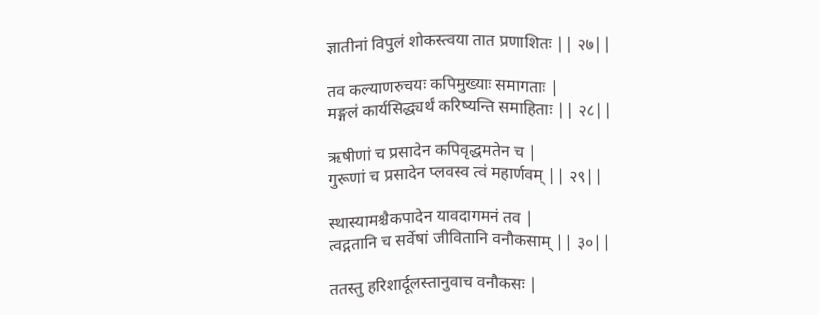ज्ञातीनां विपुलं शोकस्त्वया तात प्रणाशितः || २७||

तव कल्याणरुचयः कपिमुख्याः समागताः |
मङ्गलं कार्यसिद्ध्यर्थं करिष्यन्ति समाहिताः || २८||

ऋषीणां च प्रसादेन कपिवृद्धमतेन च |
गुरूणां च प्रसादेन प्लवस्व त्वं महार्णवम् || २९||

स्थास्यामश्चैकपादेन यावदागमनं तव |
त्वद्गतानि च सर्वेषां जीवितानि वनौकसाम् || ३०||

ततस्तु हरिशार्दूलस्तानुवाच वनौकसः |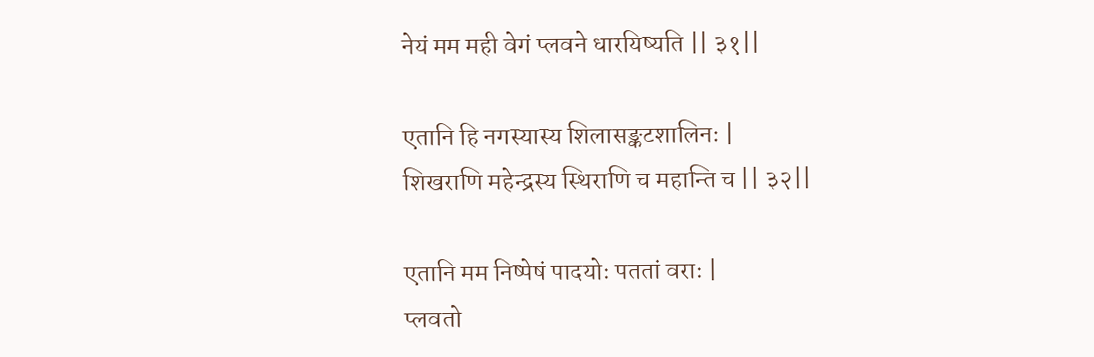नेयं मम मही वेगं प्लवने धारयिष्यति || ३१||

एतानि हि नगस्यास्य शिलासङ्कटशालिनः |
शिखराणि महेन्द्रस्य स्थिराणि च महान्ति च || ३२||

एतानि मम निष्पेषं पादयोः पततां वराः |
प्लवतो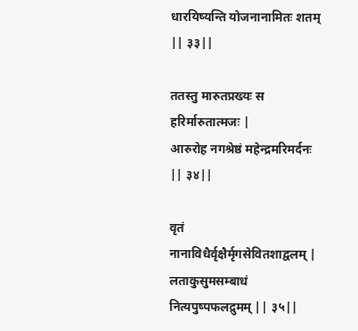धारयिष्यन्ति योजनानामितः शतम् || ३३||

ततस्तु मारुतप्रख्यः स हरिर्मारुतात्मजः |
आरुरोह नगश्रेष्ठं महेन्द्रमरिमर्दनः || ३४||

वृतं नानाविधैर्वृक्षैर्मृगसेवितशाद्वलम् |
लताकुसुमसम्बाधं नित्यपुष्पफलद्रुमम् || ३५||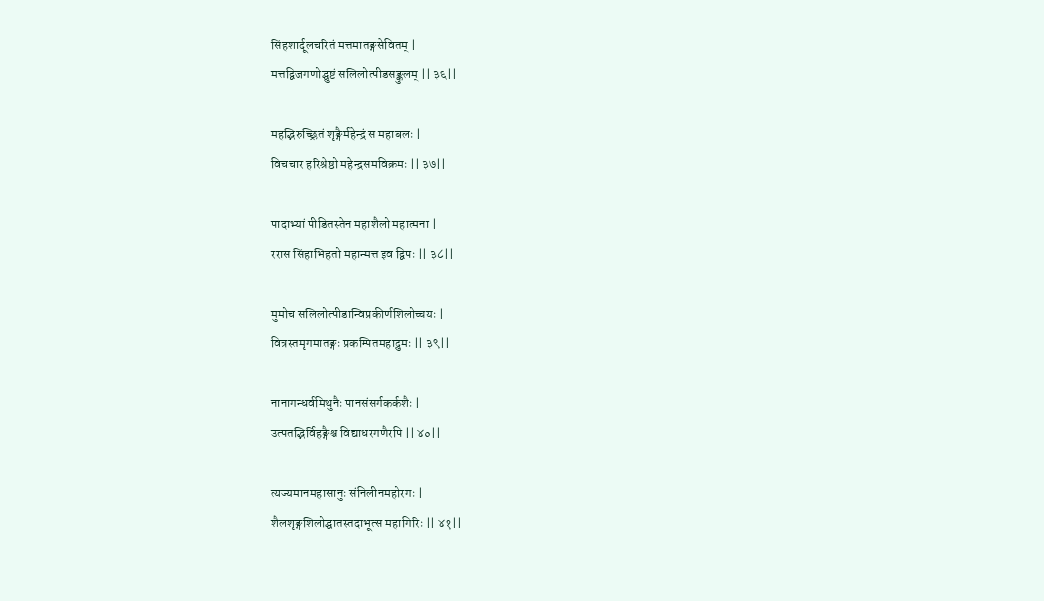सिंहशार्दूलचरितं मत्तमातङ्गसेवितम् |
मत्तद्विजगणोद्घुष्टं सलिलोत्पीडसङ्कुलम् || ३६||

महद्भिरुच्छ्रितं शृङ्गैर्महेन्द्रं स महाबलः |
विचचार हरिश्रेष्ठो महेन्द्रसमविक्रमः || ३७||

पादाभ्यां पीडितस्तेन महाशैलो महात्मना |
ररास सिंहाभिहतो महान्मत्त इव द्विपः || ३८||

मुमोच सलिलोत्पीडान्विप्रकीर्णशिलोच्चयः |
वित्रस्तमृगमातङ्गः प्रकम्पितमहाद्रुमः || ३९||

नानागन्धर्वमिथुनैः पानसंसर्गकर्कशैः |
उत्पतद्भिर्विहङ्गैश्च विद्याधरगणैरपि || ४०||

त्यज्यमानमहासानुः संनिलीनमहोरगः |
शैलशृङ्गशिलोद्घातस्तदाभूत्स महागिरिः || ४१||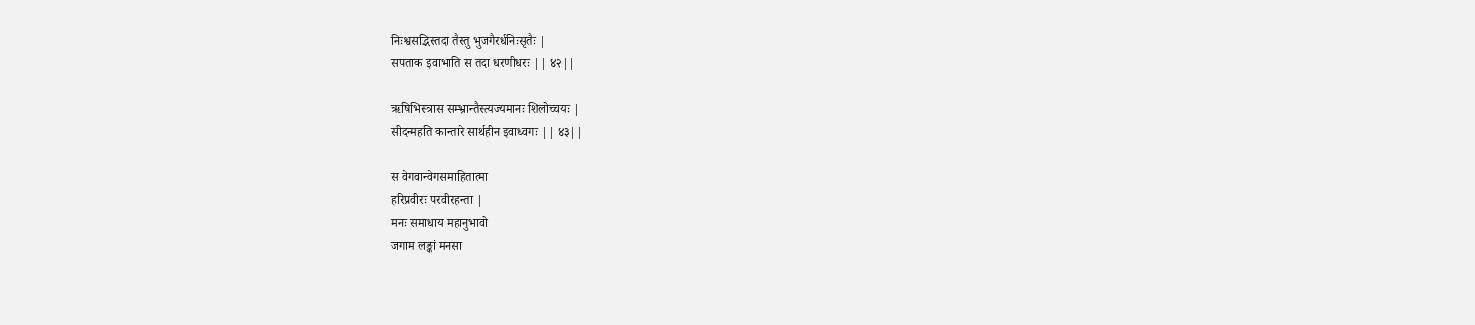निःश्वसद्भिस्तदा तैस्तु भुजगैरर्धनिःसृतैः |
सपताक इवाभाति स तदा धरणीधरः || ४२||

ऋषिभिस्त्रास सम्भ्रान्तैस्त्यज्यमानः शिलोच्चयः |
सीदन्महति कान्तारे सार्थहीन इवाध्वगः || ४३||

स वेगवान्वेगसमाहितात्मा
हरिप्रवीरः परवीरहन्ता |
मनः समाधाय महानुभावो
जगाम लङ्कां मनसा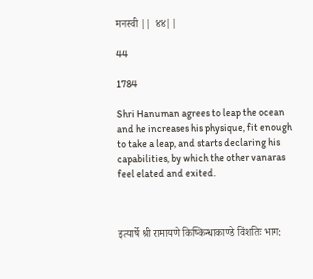मनस्वी || ४४||

44

1784

Shri Hanuman agrees to leap the ocean and he increases his physique, fit enough to take a leap, and starts declaring his capabilities, by which the other vanaras feel elated and exited.



इत्यार्षे श्री रामायणे किष्किन्धाकाण्डे विंशतिः भाग: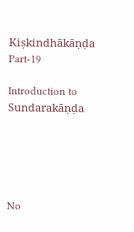Kiṣkindhākāṇḍa Part-19

Introduction to Sundarakāṇḍa





No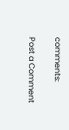comments:

Post a Comment